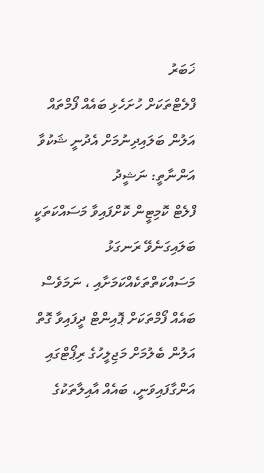ޚަބަރު
ފްލެޓްތަކަށް ހުށަހެޅި ބައެއް ފޯމްތައް އަލުން ބަލައިދިނުމަށް އެދުނީ ޝަކުވާ އަންނާތީ: ނަޝީދު
ފްލެޓް ކޮމިޓީން ކޮށްފައިވާ މަސައްކަތަކީ ބަލައިގަނެވޭ ރަނގަޅު މަސައްކަތްތަކެއްކަމަށާއި ، ނަމަވެސް ބައެއް ފޯމްތަކަށް ޕޮއިންޓް ދީފައިވާ ގޮތް އަލުން ބެލުމަށް މަޖިލީހުގެ ރިޕޯޓްގައި އަންގާފައިވަނީ، ބައެއް އާއިލާތަކުގެ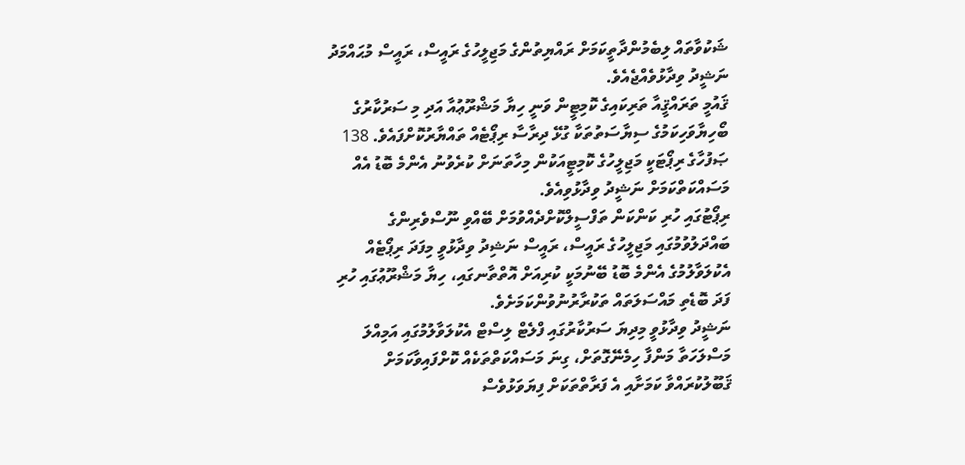ޝަކުވާތައް ލިބެމުންދާތީކަމަށް ރައްޔިތުންގެ މަޖިލީހުގެ ރައީސް، ރައީސް މުޙައްމަދު ނަޝީދު ވިދާޅުވެއްޖެއެވެ.
ޤައުމީ ތަރައްޤީއާ ތަރިކައިގެ ކޮމިޓީން ވަނީ ހިޔާ މަޝްރޫޢުއާ އަދި މި ސަރުކާރުގެ ބޯހިޔާވަހިކަމުގެ ސިޔާސަތުތަކާ ގުޅޭ ދިރާސާ ރިޕޯޓެއް ތައްޔާރުކޮށްފައެވެ. 138 ޞަފުހާގެ ރިޕޯޓަކީ މަޖިލީހުގެ ކޮމިޓީއަކުން މިހާތަނަށް ކުރެވުނު އެންމެ ބޮޑު އެއް މަސައްކަތްކަމަށް ނަޝީދު ވިދާޅުވިއެވެ.
ރިޕޯޓުގައި ހުރި ކަންކަން ތަފްސީލްކޮށްދެއްވުމަށް ބޭއްވި ނޫސްވެރިންގެ ބައްދަލުވުމުގައި މަޖިލީހުގެ ރައީސް، ރައީސް ނަޝިދު ވިދާޅުވީ މިފަދަ ރިޕޯޓެއް އެކުލަވާލުމުގެ އެންމެ ބޮޑު ބޭނުމަކީ ކުރިއަށް އޮތްތާނގައި، ހިޔާ މަޝްރޫޢުގައި ހުރި ފަދަ ބޮޑެތި މައްސަލަތައް ތަކުރާރުނުވުންކަމަށެވެ.
ނަޝީދު ވިދާޅުވީ މިދިޔަ ސަރުކާރުގައި ފްލެޓް ލިސްޓް އެކުލަވާލުމުގައި އަމިއްލަ މަސްލަހަތާ މަންފާ ހިމެނޭގޮތަށް، ގިނަ މަސައްކަތްތަކެއް ކޮށްފައިވާކަމަށް ޤަބޫލުކުރައްވާ ކަމަށާއި އެ ފަރާތްތަކަށް ފިޔަވަޅުވެސް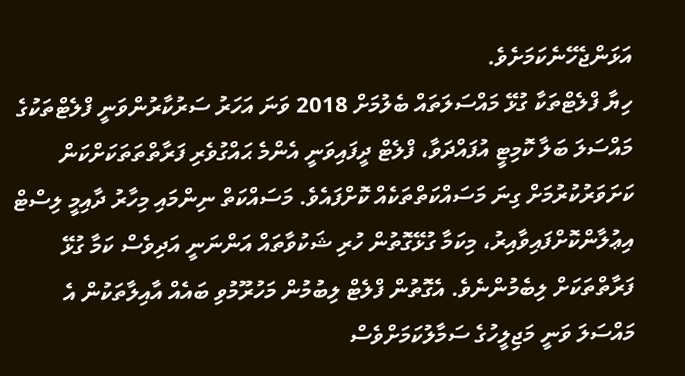އަޅަންޖެހޭނެކަމަށެވެ.
ހިޔާ ފްލެޓްތަކާ ގުޅޭ މައްސަލަތައް ބެލުމަށް 2018 ވަނަ އަހަރު ސަރުކާރުންވަނީ ފްލެޓްތަކުގެ މައްސަލަ ބަލާ ކޮމިޓީ އުފައްދަވާ، ފްލެޓް ދީފައިވަނީ އެންމެ ޙައްގުވެރި ފަރާތްތަތަކަށްކަން ކަށަވަރުކުރުމަށް ގިނަ މަސައްކަތްތަކެއް ކޮށްފައެވެ. މަސައްކަތް ނިންމައި މިހާރު ދާއިމީ ލިސްޓް އިޢުލާންކޮށްފައިވާއިރު، މިކަމާ ގުޅޭގޮތުން ހުރި ޝަކުވާތައް އަންނަނީ އަދިވެސް ކަމާ ގުޅޭ ފަރާތްތަކަށް ލިބެމުންނެވެ. އެގޮތުން ފްލެޓް ލިބުމުން މަހުރޫމުވި ބައެއް އާއިލާތަކުން އެ މައްސަލަ ވަނީ މަޖިލީހުގެ ސަމާލުކަމަށްވެސް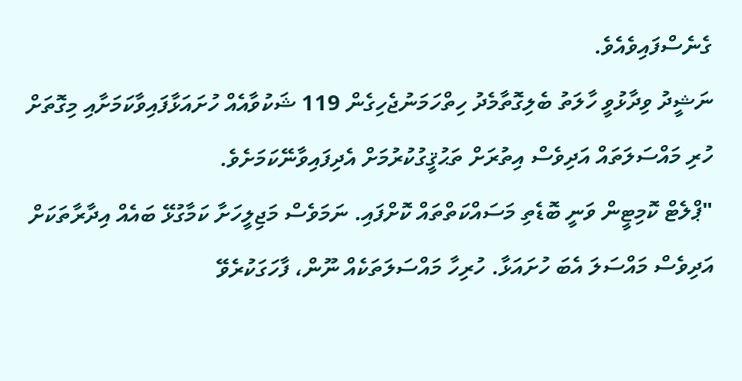ގެނެސްފައިވެއެވެ.
ނަޝީދު ވިދާޅުވީ ހާލަތު ބެލިގޮތާމެދު ހިތްހަމަނުޖެހިގެން 119 ޝަކުވާއެއް ހުށައަޅާފައިވާކަމަށާއި މިގޮތަށް ހުރި މައްސަލަތައް އަދިވެސް އިތުރަށް ތަޙުޤީގުކުރުމަށް އެދިފައިވާނޭކަމަށެވެ.
"ޕްލެޓް ކޮމިޓީން ވަނީ ބޮޑެތި މަސައްކަތްތައް ކޮށްފައި. ނަމަވެސް މަޖިލީހަށާ ކަމާގުޅޭ ބައެއް އިދާރާތަކަށް އަދިވެސް މައްސަލަ އެބަ ހުށައަޅާ. ހުރިހާ މައްސަލަތަކެއް ނޫން، ފާހަގަކުރެވޭ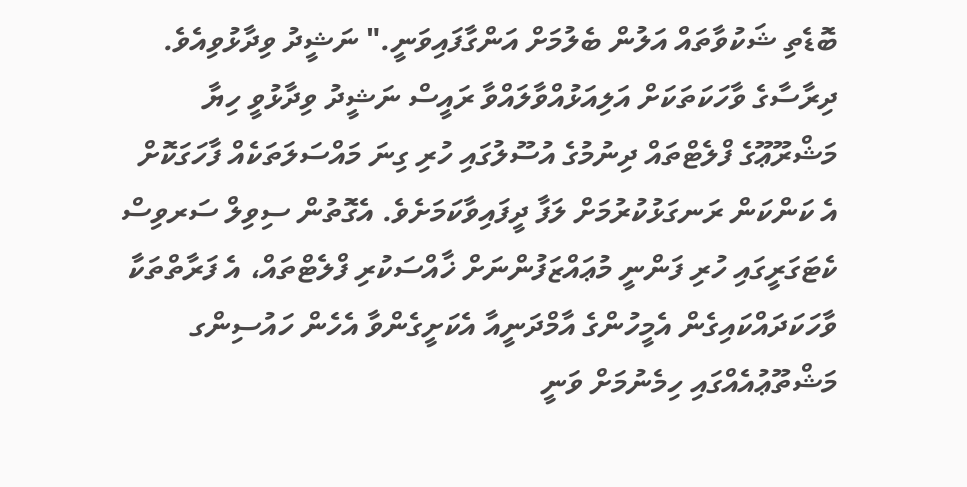ބޮޑެތި ޝަކުވާތައް އަލުން ބެލުމަށް އަންގާފައިވަނީ." ނަޝީދު ވިދާޅުވިއެވެ.
ދިރާސާގެ ވާހަކަތަކަށް އަލިއަޅުއްވާލައްވާ ރައީސް ނަޝީދު ވިދާޅުވީ ހިޔާ މަޝްރޫޢޫގެ ފްލެޓްތައް ދިނުމުގެ އުސޫލުގައި ހުރި ގިނަ މައްސަލަތަކެއް ފާހަގަކޮށް އެ ކަންކަން ރަނގަޅުކުރުމަށް ލަފާ ދީފައިވާކަމަށެވެ. އެގޮތުން ސިވިލް ސަރވިސް ކެޓަގަރީގައި ހުރި ފަންނީ މުޢައްޒަފުންނަށް ޚާއްސަކުރި ފްލެޓްތައް، އެ ފަރާތްތަކާ ވާހަކަދައްކައިގެން އެމީހުންގެ އާމްދަނީއާ އެކަށީގެންވާ އެހެން ހައުސިންގ މަޝްތޫޢުއެއްގައި ހިމެނުމަށް ވަނީ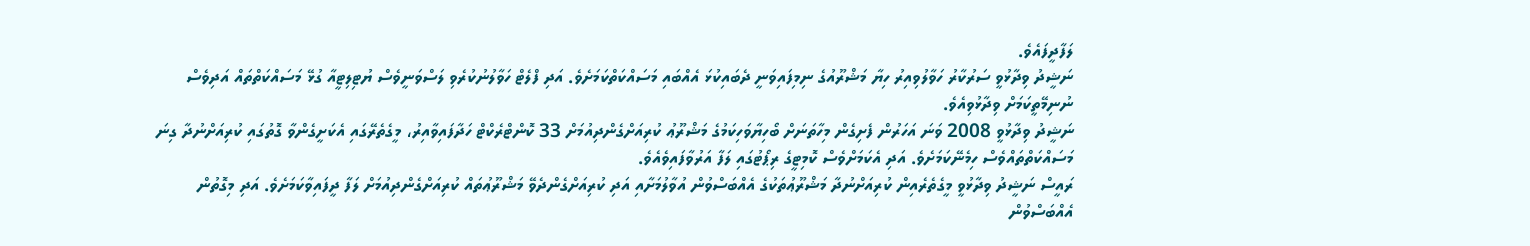ލަފާދީފައެވެ.
ނަޝީދު ވިދާޅުވީ ސަރުކާރު ހަވާލުވިއިރު ހިޔާ މަޝްރޫއުގެ ނިމިފައިވަނީ ދެބައިކުޅަ އެއްބައި މަސައްކަތްކަމަށެވެ. އަދި ފްލެޓް ހަވާލުނުކުރެވި ލަސްވަނީވެސް ޔުޓިލިޓީއާ ގުޅޭ މަސައްކަތްތައް އަދިވެސް ނުނިމޭތީކަމަށް ވިދާޅުވިއެވެ.
ނަޝީދު ވިދާޅުވީ 2008 ވަނަ އަހަރުން ފެށިގެން މިހާތަނަށް ބޯހިޔާވަހިކަމުގެ މަޝްރޫޢު ކުރިއަށްގެންދިއުމަށް 33 ކޮންޓްރެކްޓް ހަދާފައިވާއިރު، މީގެތެރޭގައި އެކަށީގެންވާ ގޮތުގައި ކުރިއަށްނުދާ ގިނަ މަސައްކަތްތައްވެސް ހިމެނޭކަމަށެވެ. އަދި އެކަމަށްވެސް ކޮމިޓީގެ ރިޕޯޓުގައި ލަފާ އަރުވާފައިވެއެވެ.
ރައީސް ނަޝީދު ވިދާޅުވީ މީގެތެރެއިން ކުރިއަށްނުދާ މަޝްރޫޢުތަކުގެ އެއްބަސްވުން އުވާލުމަށާއި އަދި ކުރިއަށްގެންދެވޭ މަޝްރޫޢުތައް ކުރިއަށްގެންދިއުމަށް ލަފާ ދީފައިވާކަމަށެވެ. އަދި މިގޮތުން އެއްބަސްވުން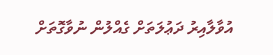އުވާލާއިރު ދަޢުލަތަށް ގެއްލުން ނުވާގޮތަށް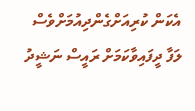އެކަން ކުރިއަށްގެންދިއުމަށްވެސް ލަފާ ދީފައިވާކަމަށް ރައީސް ނަޝީދު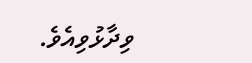ވިދާޅުވިއެވެ.